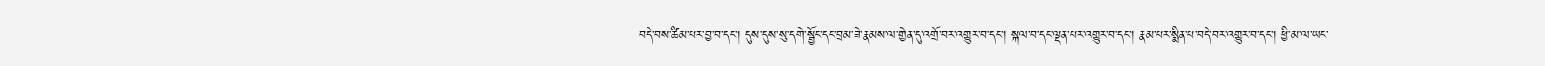བདེ་བས་ཚིམ་པར་བྱ་བ་དང་། དུས་དུས་སུ་དགེ་སྦྱོང་དང་བྲམ་ཟེ་རྣམས་ལ་གྱེན་དུ་འགྲོ་བར་འགྱུར་བ་དང་། སྐལ་བ་དང་ལྡན་པར་འགྱུར་བ་དང་། རྣམ་པར་སྨིན་པ་བདེ་བར་འགྱུར་བ་དང་། ཕྱི་མ་ལ་ཡང་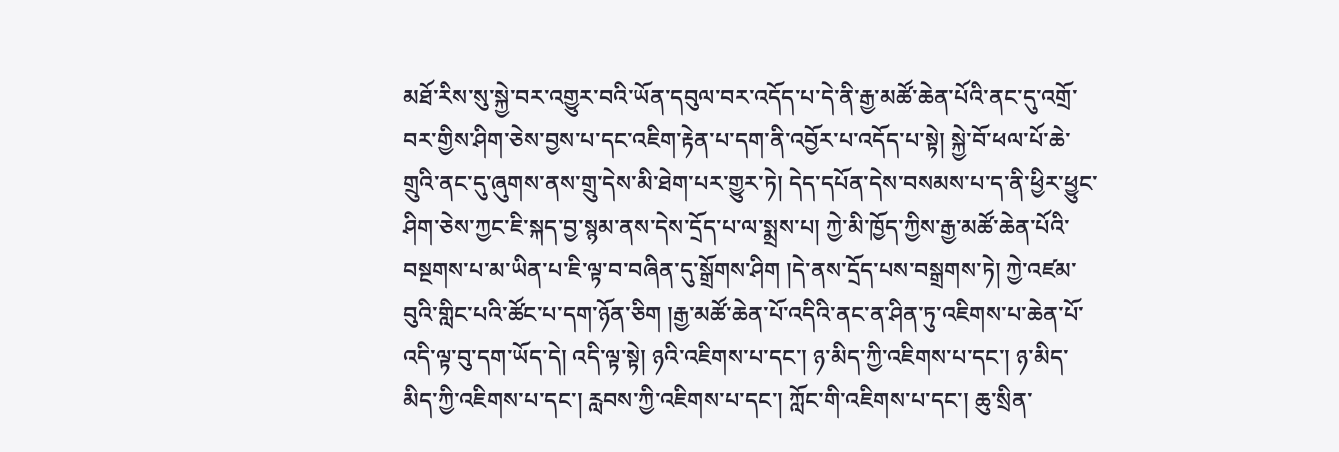མཐོ་རིས་སུ་སྐྱེ་བར་འགྱུར་བའི་ཡོན་དབུལ་བར་འདོད་པ་དེ་ནི་རྒྱ་མཚོ་ཆེན་པོའི་ནང་དུ་འགྲོ་བར་གྱིས་ཤིག་ཅེས་བྱས་པ་དང་འཇིག་རྟེན་པ་དག་ནི་འབྱོར་པ་འདོད་པ་སྟེ། སྐྱེ་བོ་ཕལ་པོ་ཆེ་གྲུའི་ནང་དུ་ཞུགས་ནས་གྲུ་དེས་མི་ཐེག་པར་གྱུར་ཏེ། དེད་དཔོན་དེས་བསམས་པ་ད་ནི་ཕྱིར་ཕྱུང་ཤིག་ཅེས་ཀྱང་ཇི་སྐད་བྱ་སྙམ་ནས་དེས་དྲོད་པ་ལ་སྨྲས་པ། ཀྱེ་མི་ཁྱོད་ཀྱིས་རྒྱ་མཚོ་ཆེན་པོའི་བསྔགས་པ་མ་ཡིན་པ་ཇི་ལྟ་བ་བཞིན་དུ་སྒྲོགས་ཤིག །དེ་ནས་དྲོད་པས་བསྒྲགས་ཏེ། ཀྱེ་འཛམ་བུའི་གླིང་པའི་ཚོང་པ་དག་ཉོན་ཅིག །རྒྱ་མཚོ་ཆེན་པོ་འདིའི་ནང་ན་ཤིན་ཏུ་འཇིགས་པ་ཆེན་པོ་འདི་ལྟ་བུ་དག་ཡོད་དེ། འདི་ལྟ་སྟེ། ཉའི་འཇིགས་པ་དང་། ཉ་མིད་ཀྱི་འཇིགས་པ་དང་། ཉ་མིད་མིད་ཀྱི་འཇིགས་པ་དང་། རླབས་ཀྱི་འཇིགས་པ་དང་། ཀློང་གི་འཇིགས་པ་དང་། ཆུ་སྲིན་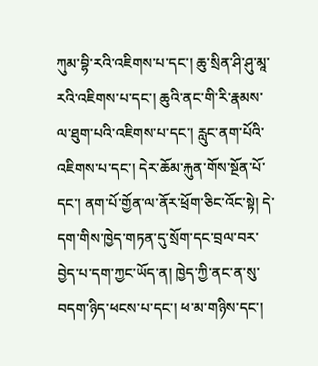ཀུམ་བྷི་རའི་འཇིགས་པ་དང་། ཆུ་སྲིན་ཤི་ཤུ་མཱ་རའི་འཇིགས་པ་དང་། ཆུའི་ནང་གི་རི་རྣམས་ལ་ཐུག་པའི་འཇིགས་པ་དང་། རླུང་ནག་པོའི་འཇིགས་པ་དང་། དེར་ཆོམ་རྐུན་གོས་སྔོན་པོ་དང་། ནག་པོ་གྱོན་ལ་ནོར་ཕྲོག་ཅིང་འོང་སྟེ། དེ་དག་གིས་ཁྱེད་གཏན་དུ་སྲོག་དང་བྲལ་བར་བྱེད་པ་དག་ཀྱང་ཡོད་ན། ཁྱེད་ཀྱི་ནང་ན་སུ་བདག་ཉིད་ཕངས་པ་དང་། ཕ་མ་གཉིས་དང་།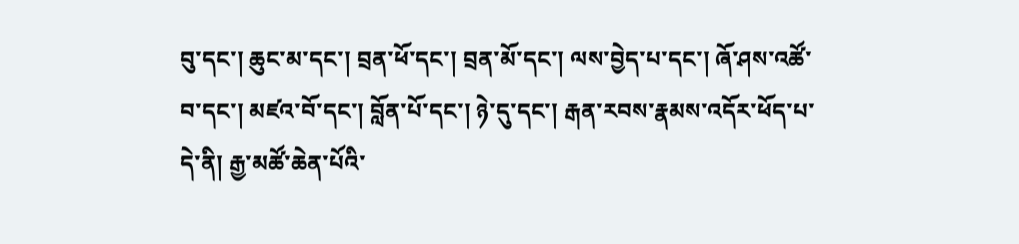བུ་དང་། ཆུང་མ་དང་། བྲན་ཕོ་དང་། བྲན་མོ་དང་། ལས་བྱེད་པ་དང་། ཞོ་ཤས་འཚོ་བ་དང་། མཛའ་བོ་དང་། བློན་པོ་དང་། ཉེ་དུ་དང་། རྒན་རབས་རྣམས་འདོར་ཕོད་པ་དེ་ནི། རྒྱ་མཚོ་ཆེན་པོའི་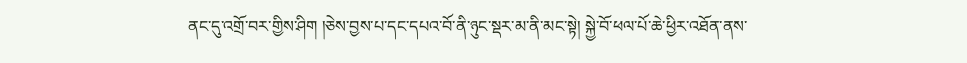ནང་དུ་འགྲོ་བར་གྱིས་ཤིག །ཅེས་བྱས་པ་དང་དཔའ་བོ་ནི་ཉུང་སྡར་མ་ནི་མང་སྟེ། སྐྱེ་བོ་ཕལ་པོ་ཆེ་ཕྱིར་འཐོན་ནས་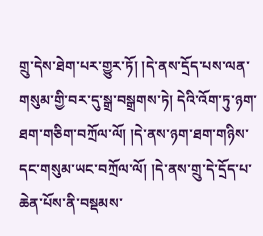གྲུ་དེས་ཐེག་པར་གྱུར་ཏོ། །དེ་ནས་དྲོད་པས་ལན་གསུམ་གྱི་བར་དུ་སྒྲ་བསྒྲགས་ཏེ། དེའི་འོག་ཏུ་ཉག་ཐག་གཅིག་བཀྲོལ་ལོ། །དེ་ནས་ཉག་ཐག་གཉིས་དང་གསུམ་ཡང་བཀྲོལ་ལོ། །དེ་ནས་གྲུ་དེ་དྲོད་པ་ཆེན་པོས་ནི་བསྡམས་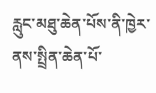རླུང་མཐུ་ཆེན་པོས་ནི་ཁྱེར་ནས་སྤྲིན་ཆེན་པོ་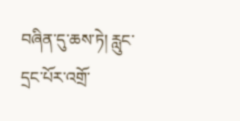བཞིན་དུ་ཆས་ཏེ། རླུང་དྲང་པོར་འགྲོ་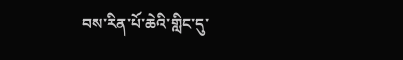བས་རིན་པོ་ཆེའི་གླིང་དུ་